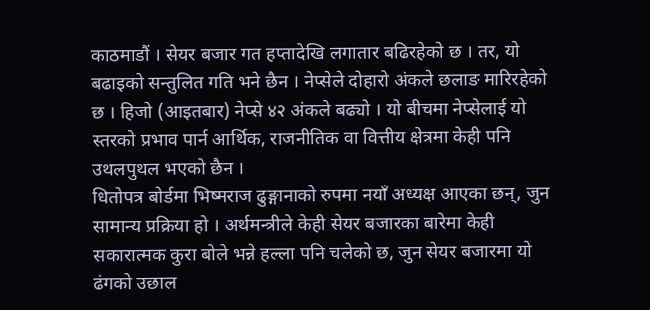काठमाडौं । सेयर बजार गत हप्तादेखि लगातार बढिरहेको छ । तर, यो बढाइको सन्तुलित गति भने छैन । नेप्सेले दोहारो अंकले छलाङ मारिरहेको छ । हिजो (आइतबार) नेप्से ४२ अंकले बढ्यो । यो बीचमा नेप्सेलाई यो स्तरको प्रभाव पार्न आर्थिक, राजनीतिक वा वित्तीय क्षेत्रमा केही पनि उथलपुथल भएको छैन ।
धितोपत्र बोर्डमा भिष्मराज ढुङ्गानाको रुपमा नयाँ अध्यक्ष आएका छन्, जुन सामान्य प्रक्रिया हो । अर्थमन्त्रीले केही सेयर बजारका बारेमा केही सकारात्मक कुरा बोले भन्ने हल्ला पनि चलेको छ, जुन सेयर बजारमा यो ढंगको उछाल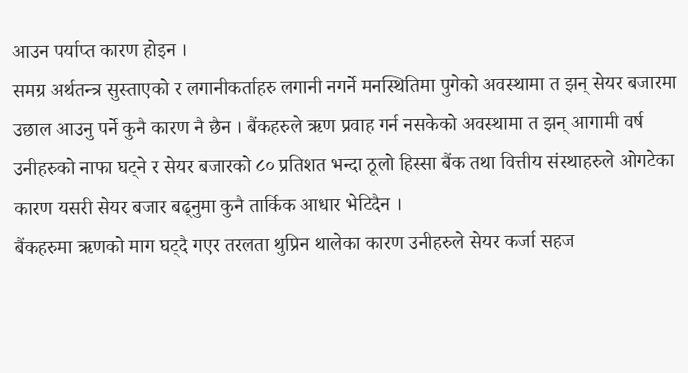आउन पर्याप्त कारण होइन ।
समग्र अर्थतन्त्र सुस्ताएको र लगानीकर्ताहरु लगानी नगर्ने मनस्थितिमा पुगेको अवस्थामा त झन् सेयर बजारमा उछाल आउनु पर्ने कुनै कारण नै छैन । बैंकहरुले ऋण प्रवाह गर्न नसकेको अवस्थामा त झन् आगामी वर्ष उनीहरुको नाफा घट्ने र सेयर बजारको ८० प्रतिशत भन्दा ठूलो हिस्सा बैंक तथा वित्तीय संस्थाहरुले ओगटेका कारण यसरी सेयर बजार बढ्नुमा कुनै तार्किक आधार भेटिदैन ।
बैंकहरुमा ऋणको माग घट्दै गएर तरलता थुप्रिन थालेका कारण उनीहरुले सेयर कर्जा सहज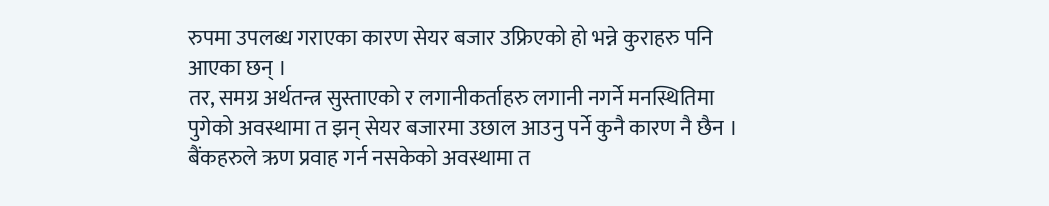रुपमा उपलब्ध गराएका कारण सेयर बजार उफ्रिएको हो भन्ने कुराहरु पनि आएका छन् ।
तर, समग्र अर्थतन्त्र सुस्ताएको र लगानीकर्ताहरु लगानी नगर्ने मनस्थितिमा पुगेको अवस्थामा त झन् सेयर बजारमा उछाल आउनु पर्ने कुनै कारण नै छैन । बैंकहरुले ऋण प्रवाह गर्न नसकेको अवस्थामा त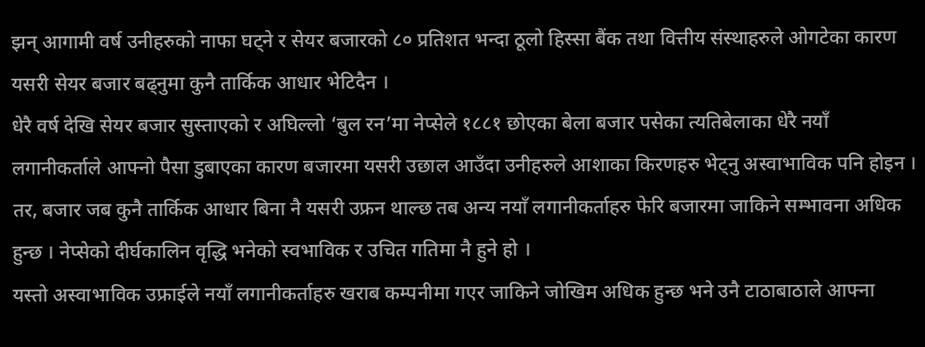झन् आगामी वर्ष उनीहरुको नाफा घट्ने र सेयर बजारको ८० प्रतिशत भन्दा ठूलो हिस्सा बैंक तथा वित्तीय संस्थाहरुले ओगटेका कारण यसरी सेयर बजार बढ्नुमा कुनै तार्किक आधार भेटिदैन ।
धेरै वर्ष देखि सेयर बजार सुस्ताएको र अघिल्लो ‘बुल रन’मा नेप्सेले १८८१ छोएका बेला बजार पसेका त्यतिबेलाका धेरै नयाँ लगानीकर्ताले आफ्नो पैसा डुबाएका कारण बजारमा यसरी उछाल आउँदा उनीहरुले आशाका किरणहरु भेट्नु अस्वाभाविक पनि होइन ।
तर, बजार जब कुनै तार्किक आधार बिना नै यसरी उफ्रन थाल्छ तब अन्य नयाँ लगानीकर्ताहरु फेरि बजारमा जाकिने सम्भावना अधिक हुन्छ । नेप्सेको दीर्घकालिन वृद्धि भनेको स्वभाविक र उचित गतिमा नै हुने हो ।
यस्तो अस्वाभाविक उफ्राईले नयाँ लगानीकर्ताहरु खराब कम्पनीमा गएर जाकिने जोखिम अधिक हुन्छ भने उनै टाठाबाठाले आफ्ना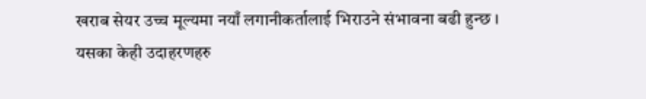खराब सेयर उच्च मूल्यमा नयाँ लगानीकर्तालाई भिराउने संभावना बढी हुन्छ ।
यसका केही उदाहरणहरु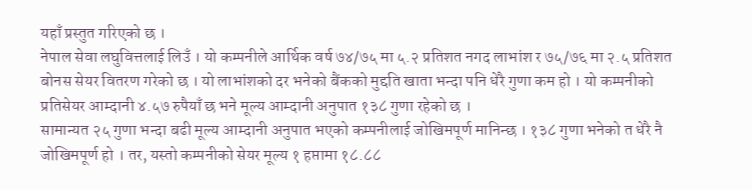यहाँ प्रस्तुत गरिएको छ ।
नेपाल सेवा लघुवित्तलाई लिउँ । यो कम्पनीले आर्थिक वर्ष ७४/७५ मा ५.२ प्रतिशत नगद लाभांश र ७५/७६ मा २.५ प्रतिशत बोनस सेयर वितरण गरेको छ । यो लाभांशको दर भनेको बैंकको मुद्दति खाता भन्दा पनि धेरै गुणा कम हो । यो कम्पनीको प्रतिसेयर आम्दानी ४.५७ रुपैयाँ छ भने मूल्य आम्दानी अनुपात १३८ गुणा रहेको छ ।
सामान्यत २५ गुणा भन्दा बढी मूल्य आम्दानी अनुपात भएको कम्पनीलाई जोखिमपूर्ण मानिन्छ । १३८ गुणा भनेको त धेरै नै जोखिमपूर्ण हो । तर, यस्तो कम्पनीको सेयर मूल्य १ हप्तामा १८.८८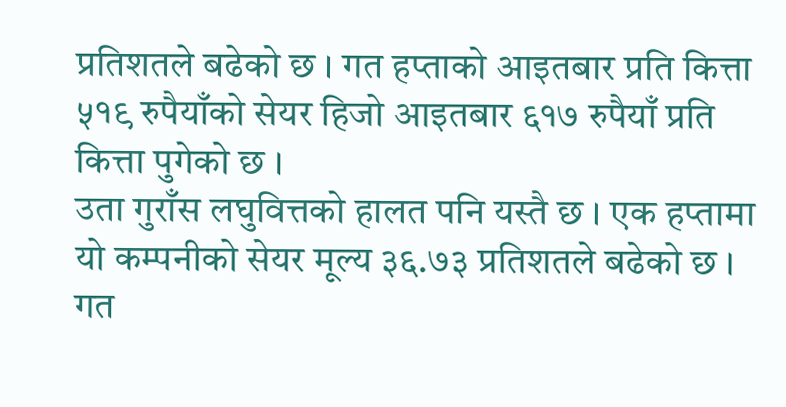प्रतिशतले बढेको छ । गत हप्ताको आइतबार प्रति कित्ता ५१९ रुपैयाँको सेयर हिजो आइतबार ६१७ रुपैयाँ प्रति कित्ता पुगेको छ ।
उता गुराँस लघुवित्तको हालत पनि यस्तै छ । एक हप्तामा यो कम्पनीको सेयर मूल्य ३६.७३ प्रतिशतले बढेको छ । गत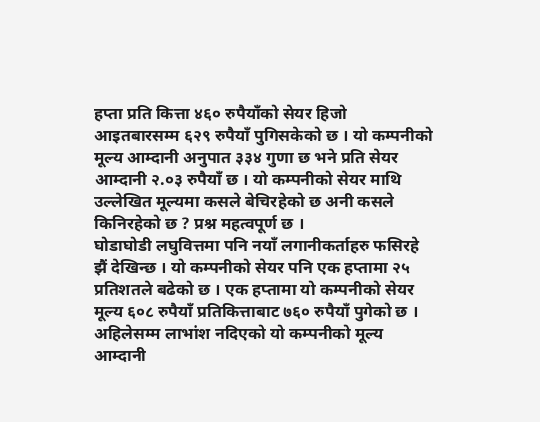हप्ता प्रति कित्ता ४६० रुपैयाँको सेयर हिजो आइतबारसम्म ६२९ रुपैयाँ पुगिसकेको छ । यो कम्पनीको मूल्य आम्दानी अनुपात ३३४ गुणा छ भने प्रति सेयर आम्दानी २.०३ रुपैयाँ छ । यो कम्पनीको सेयर माथि उल्लेखित मूल्यमा कसले बेचिरहेको छ अनी कसले किनिरहेको छ ? प्रश्न महत्वपूर्ण छ ।
घोडाघोडी लघुवित्तमा पनि नयाँ लगानीकर्ताहरु फसिरहे झैं देखिन्छ । यो कम्पनीको सेयर पनि एक हप्तामा २५ प्रतिशतले बढेको छ । एक हप्तामा यो कम्पनीको सेयर मूल्य ६०८ रुपैयाँ प्रतिकित्ताबाट ७६० रुपैयाँ पुगेको छ । अहिलेसम्म लाभांश नदिएको यो कम्पनीको मूल्य आम्दानी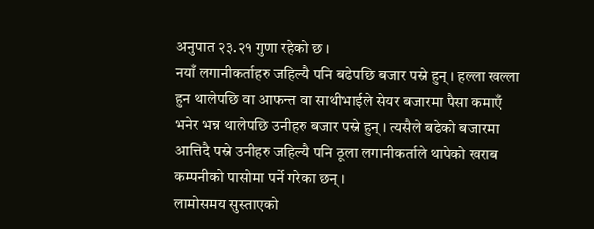अनुपात २३.२१ गुणा रहेको छ ।
नयाँ लगानीकर्ताहरु जहिल्यै पनि बढेपछि बजार पस्ने हुन् । हल्ला खल्ला हुन थालेपछि वा आफन्त वा साथीभाईले सेयर बजारमा पैसा कमाएँ भनेर भन्न थालेपछि उनीहरु बजार पस्ने हुन् । त्यसैले बढेको बजारमा आत्तिदै पस्ने उनीहरु जहिल्यै पनि ठूला लगानीकर्ताले थापेको खराब कम्पनीको पासोमा पर्ने गरेका छन् ।
लामोसमय सुस्ताएको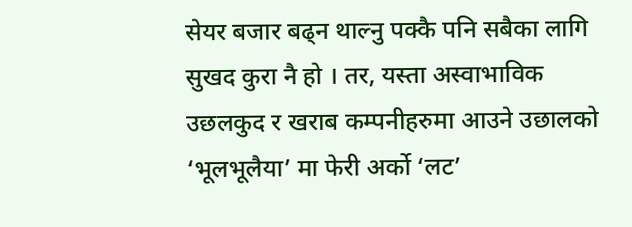सेयर बजार बढ्न थाल्नु पक्कै पनि सबैका लागि सुखद कुरा नै हो । तर, यस्ता अस्वाभाविक उछलकुद र खराब कम्पनीहरुमा आउने उछालको ‘भूलभूलैया’ मा फेरी अर्को ‘लट’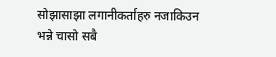सोझासाझा लगानीकर्ताहरु नजाकिउन भन्ने चासो सबै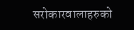सरोकारवालाहरुको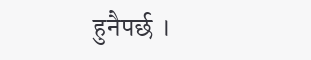हुनैपर्छ ।